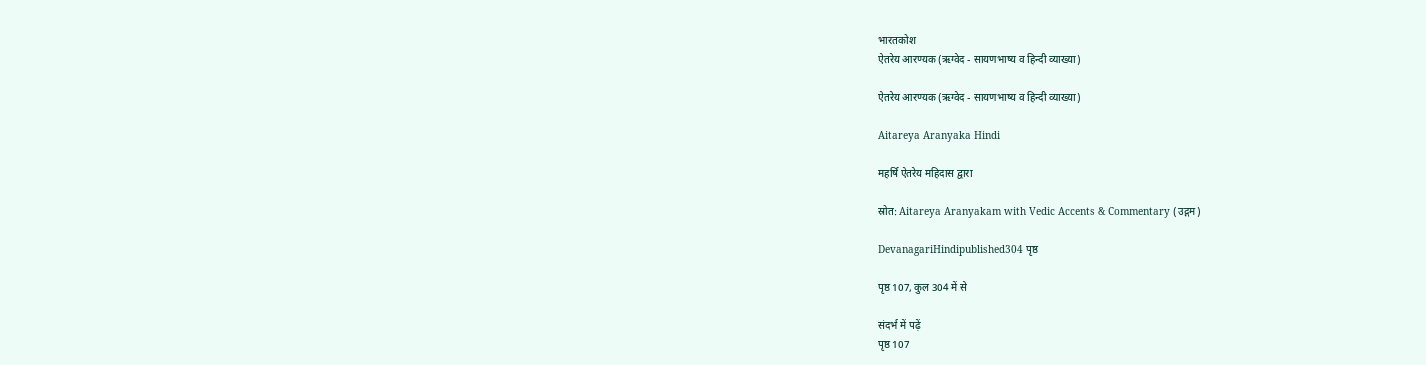भारतकोश
ऐतरेय आरण्यक (ऋग्वेद - सायणभाष्य व हिन्दी व्याख्या)

ऐतरेय आरण्यक (ऋग्वेद - सायणभाष्य व हिन्दी व्याख्या)

Aitareya Aranyaka Hindi

महर्षि ऐतरेय महिदास द्वारा

स्रोत: Aitareya Aranyakam with Vedic Accents & Commentary (उद्गम)

DevanagariHindipublished304 पृष्ठ

पृष्ठ 107, कुल 304 में से

संदर्भ में पढ़ें
पृष्ठ 107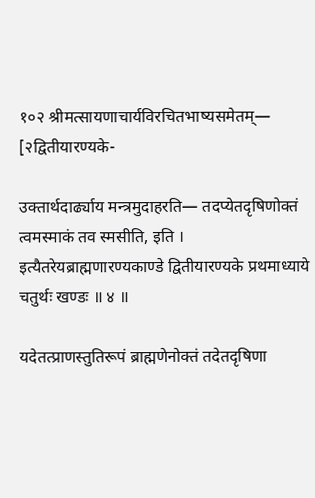१०२ श्रीमत्सायणाचार्यविरचितभाष्यसमेतम्— [२द्वितीयारण्यके-

उक्तार्थदार्ढ्याय मन्त्रमुदाहरति— तदप्येतदृषिणोक्तं त्वमस्माकं तव स्मसीति, इति । इत्यैतरेयब्राह्मणारण्यकाण्डे द्वितीयारण्यके प्रथमाध्याये चतुर्थः खण्डः ॥ ४ ॥

यदेतत्प्राणस्तुतिरूपं ब्राह्मणेनोक्तं तदेतदृषिणा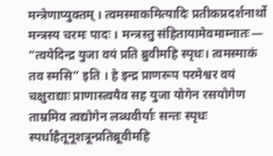मन्त्रेणाप्युक्तम् । त्वमस्माकमित्यादिः प्रतीकप्रदर्शनार्थो मन्त्रस्य चरमः पादः । मन्त्रस्तु संहितायामेवमाम्नातः— “त्वयेदिन्द्र युजा वयं प्रति ब्रुवीमहि स्पृधः। त्वमस्माकं तव स्मसि” इति । हे इन्द्र प्राणरूप परमेश्वर वयं चक्षुराद्याः प्राणास्त्वयैव सह युजा योगेन रसयोगेण ताम्रमिव त्वद्योगेन लब्धवीर्याः सन्तः स्पृधः स्पर्धाहैतूनूशत्रून्प्रतिब्रूवीमहि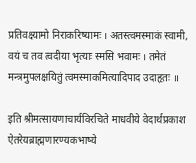प्रतिवक्ष्यामो निराकरिष्यामः । अतस्त्वमस्माकं स्वामी, वयं च तव त्वदीया भृत्याः स्मसि भवामः । तमेतं मन्त्रमुपलक्षयितुं त्वमस्माकमित्यादिपाद उदाहृतः ॥

इति श्रीमत्सायणाचार्यविरचिते माधवीये वेदार्थप्रकाश ऐतरेयब्राह्मणारण्यकभाष्ये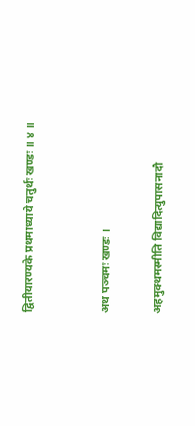द्वितीयारण्यके प्रथमाध्याये चतुर्थः खण्डः ॥ ४ ॥


अथ पञ्चमः खण्डः ।

अहमुक्थमस्मीति विद्यादित्युपासनादौ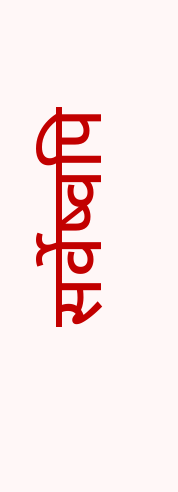सर्वेष्वपि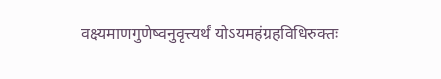वक्ष्यमाणगुणेष्वनुवृत्त्यर्थं योऽयमहंग्रहविधिरुक्तः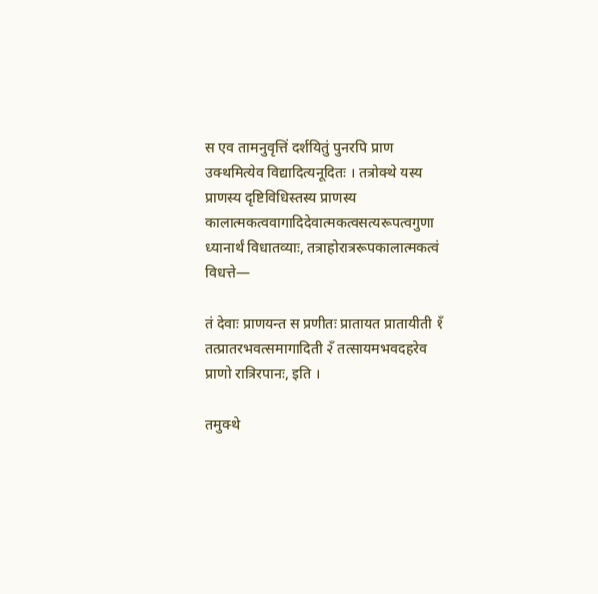स एव तामनुवृत्तिं दर्शयितुं पुनरपि प्राण उक्थमित्येव विद्यादित्यनूदितः । तत्रोक्थे यस्य प्राणस्य दृष्टिविधिस्तस्य प्राणस्य कालात्मकत्ववागादिदेवात्मकत्वसत्यरूपत्वगुणा ध्यानार्थं विधातव्याः, तत्राहोरात्ररूपकालात्मकत्वं विधत्ते—

तं देवाः प्राणयन्त स प्रणीतः प्रातायत प्रातायीती १ँ तत्प्रातरभवत्समागादिती २ँ तत्सायमभवदहरेव प्राणो रात्रिरपानः, इति ।

तमुक्थे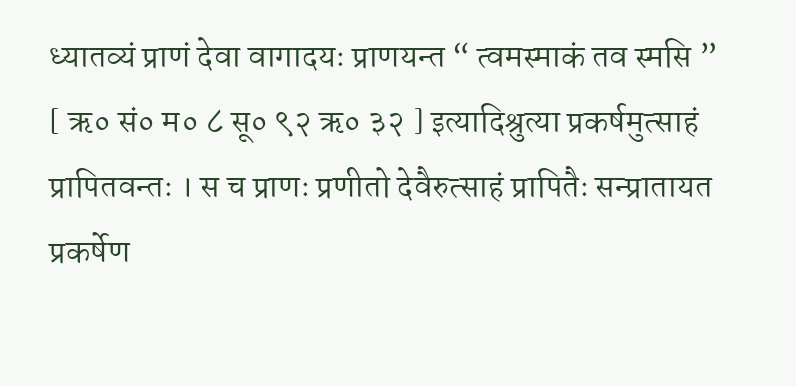ध्यातव्यं प्राणं देवा वागादयः प्राणयन्त “ त्वमस्माकं तव स्मसि ” [ ऋ० सं० म० ८ सू० ९२ ऋ० ३२ ] इत्यादिश्रुत्या प्रकर्षमुत्साहं प्रापितवन्तः । स च प्राणः प्रणीतो देवैरुत्साहं प्रापितैः सन्प्रातायत प्रकर्षेण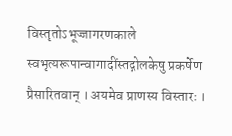विस्तृतोऽभूज्जागरणकाले स्वभृत्यरूपान्वागादींस्तद्गोलकेषु प्रकर्षेण प्रैसारितवान् । अयमेव प्राणस्य विस्तारः ।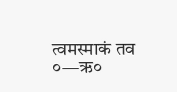त्वमस्माकं तव ०—ऋ०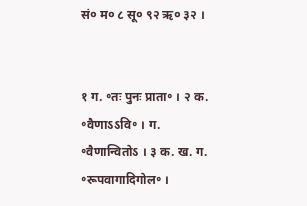सं० म० ८ सू० ९२ ऋ० ३२ ।


१ ग. ॰तः पुनः प्राता॰ । २ क. ॰वैणाऽऽवि॰ । ग. ॰वैणान्वितोऽ । ३ क. ख. ग. ॰रूपवागादिगोल॰ ।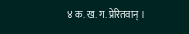४ क. ख. ग. प्रेरितवान् ।